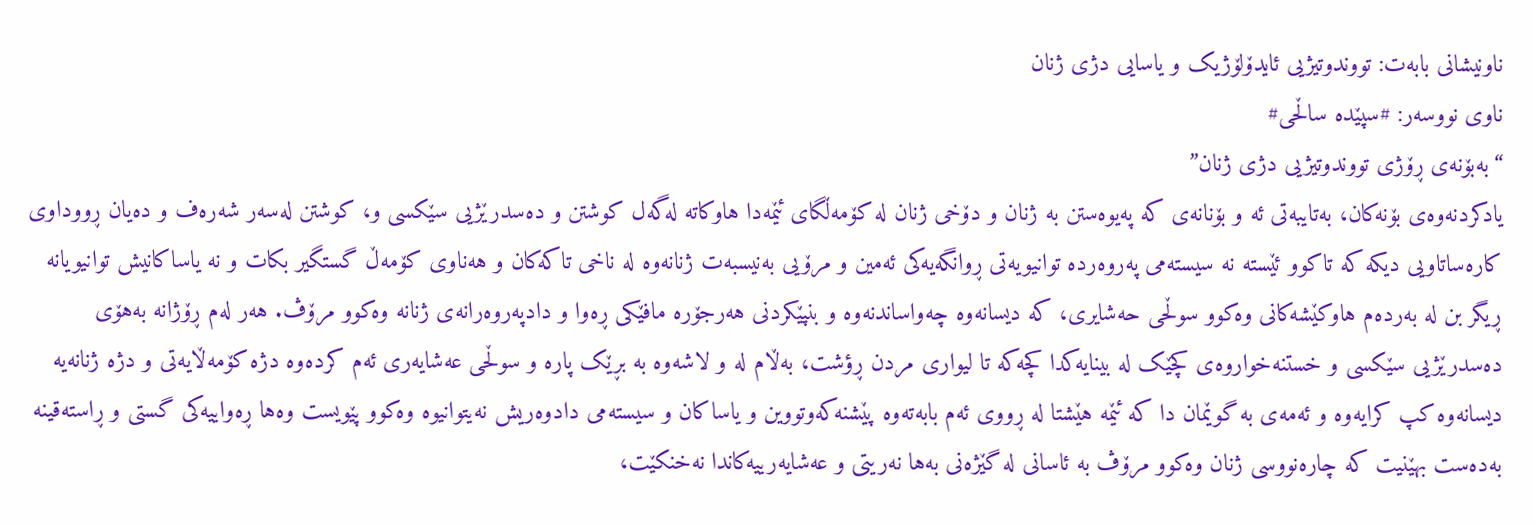ناونیشانی بابەت: تووندوتیژیی ئایدۆلۆژیک و یاسایی دژی ژنان
ناوی نووسەر: #سپێدە ساڵحی#
“بەبۆنەی ڕۆژی تووندوتیژیی دژی ژنان”
یادکردنەوەی بۆنەکان، بەتایبەتی ئه و بۆنانەی کە پەیوەستن بە ژنان و دۆخی ژنان لە کۆمەڵگای ئێمەدا هاوکاتە لەگەل کوشتن و دەسدرێژیی سێکسی و، کوشتن لەسەر شەرەف و دەیان ڕووداوی کارەساتاویی دیکە کە تاکوو ئێستە نە سیستەمی پەروەردە توانیویەتی ڕوانگەیەکی ئەمین و مرۆیی بەنیسبەت ژنانەوە لە ناخی تاکەکان و هەناوی کۆمەڵ گستگیر بکات و نە یاساکانیش توانیویانە ڕیگر بن لە بەردەم هاوکێشەکانی وەکوو سوڵحی حەشایری، کە دیسانەوە چەواساندنەوە و بنپێکردنی هەرجۆرە مافێکی ڕەوا و دادپەروەرانەی ژنانە وەکوو مرۆڤ. هەر لەم ڕۆژانە بەهۆی دەسدرێژیی سێکسی و خستنەخواروەی کچێک لە بینایەکدا کچەکە تا لیواری مردن ڕؤشت، بەڵام له و لاشەوە بە بڕێک پارە و سوڵحی عەشایەری ئەم کردەوە دژە کۆمەڵایەتی و دژە ژنانەیە دیسانەوە کپ کرایەوە و ئەمەی بە گوێمان دا کە ئێمە هێشتا لە ڕووی ئەم بابەتەوە پێشنەکەوتووین و یاساکان و سیستەمی دادوەریش نەیتوانیوە وەکوو پێویست وەها ڕەواییەکی گستی و ڕاستەقینە بەدەست بهێنیت کە چارەنووسی ژنان وەکوو مرۆڤ بە ئاسانی لە گێژەنی بەها نەریتی و عەشایەرییەکاندا نەخنکێت،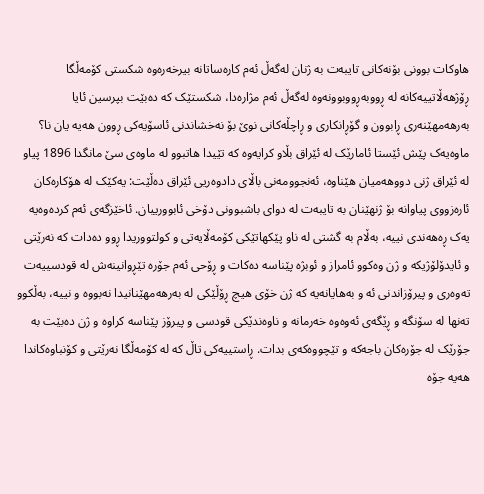هاوکات بوونی بۆنەکانی تایبەت بە ژنان لەگەڵ ئەم کارەساتانە بیرخەرەوە شکستی کۆمەڵگا ڕۆژهەڵاتییەکانە لە ڕووبەڕووبوونەوە لەگەڵ ئەم مژارەدا، شکستێک کە دەبێت بپرسین ئایا بەرهەمهێنەری ڕابوون و گۆڕانکاری و ڕاچڵەکانی نوێ بۆ نەخشاندنی ئاسۆیەکی ڕوون هەیە یان نا؟
ماوەیەک پێش ئێستا ئامارێک لە ئێراق بڵاو کرایەوە کە تێیدا هاتبوو لە ماوەی سێ مانگدا 1896 پیاو لە ئێراق ژنی دووهەمیان هێناوە، ئەنجوومەنی باڵای دادوەریی ئێراق دەڵێت: یەکێک لە هۆکارەکان ئارەزووی پیاوانە بۆ ژنهێنان بە تایبەت لە دوای باشبوونی دۆخی ئابوورییان. ئاخێزگەی ئەم کردەوەیە یەک ڕەهەندی نییه، بەڵام بە گشتی لە ناو پێکهاتێکی کۆمەڵایەتی و کولتووریدا ڕوو دەدات کە نەرێتی و ئایدۆلۆژیکە و ژن وەکوو ئامراز و ئوبژە پێناسە دەکات و ڕۆحی ئەم جۆرە تێڕوانینەش لە قودسییەت تەوەری و پیرۆزاندنی ئه و بەهایانەیە کە ژن خۆی هیچ ڕۆڵێکی لە بەرهەمهێنانیدا نەبووە و نییە، بەڵکوو تەنها لە سۆنگە و ڕێگەی ئەوەوە خەرمانە و ناوەندێکی قودسی و پیرۆز پێناسە کراوە و ژن دەبێت بە جۆرێک لە جۆرەکان باجەکە و تێچووەکەی بدات. ڕاستییەکی تاڵ کە لە کۆمەڵگا نەرێتی و کۆنباوەکاندا هەیە جۆە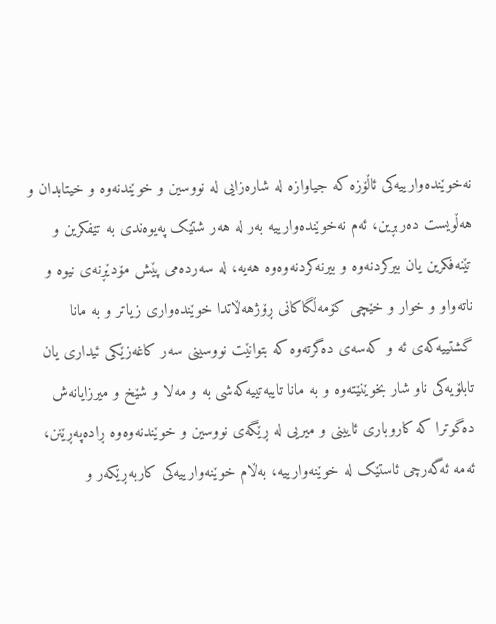نەخوێندەوارییەکی ئاڵۆزە کە جیاوازە لە شارەزایی لە نووسین و خوێندنەوە و خیتابدان و هەڵویست دەربڕین، ئەم نەخوێندەوارییە بەر لە هەر شتێک پەیوەندی بە تێفکرین و تێنەفکرین یان بیرکردنەوە و بیرنەکردنەوەوە هەیە، لە سەردەمی پێش مۆدێڕنەی نیوە و ناتەواو و خوار و خێچی کۆمەڵگاکانی ڕۆژهەڵاتدا خوێندەواری زیاتر و بە مانا گشتییەکەی ئه و کەسەی دەگرتەوە کە بتوانێت نووسینی سەر کاغەزێکی ئیداری یان تابلۆیەکی ناو شار بخوێنێتەوە و بە مانا تایبەتییەکەشی به و مەلا و شێخ و میرزایانەش دەگوترا کە کاروباری ئایینی و میریی لە ڕێگەی نووسین و خوێندنەوەوە ڕادەپەڕێنن، ئەمە ئەگەرچی ئاستێک لە خوێنەوارییه، بەڵام خوێنەوارییەکی کاربەڕێکەر و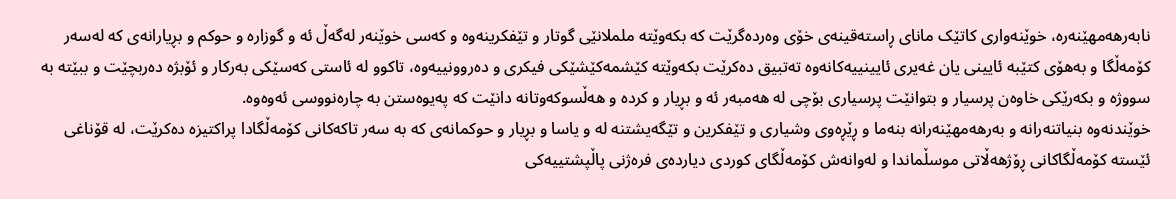نابەرهەمهێنەرە، خوێنەواری کاتێک مانای ڕاستەقینەی خۆی وەردەگرێت کە بکەوێتە ململانێی گوتار و تێفکرینەوە و کەسی خوێنەر لەگەڵ ئه و گوزارە و حوکم و بڕیارانەی کە لەسەر کۆمەڵگا و بەهۆی کتێبە ئایینی یان غەیری ئایینییەکانەوە تەتبیق دەکرێت بکەوێتە کێشمەکێشێکی فیکری و دەروونییەوه، تاکوو لە ئاستی کەسێکی بەرکار و ئۆبژە دەربچێت و ببێتە بە سووژە و بکەرێکی خاوەن پرسیار و بتوانێت پرسیاری بۆچی لە هەمبەر ئه و بڕیار و کردە و هەڵسوکەوتانە دانێت کە پەیوەستن بە چارەنووسی ئەوەوە.
خوێندنەوە بنیاتنەرانە و بەرهەمهێنەرانە بنەما و ڕێڕەوی وشیاری و تێفکرین و تێگەیشتنە له و یاسا و بڕیار و حوکمانەی کە بە سەر تاکەکانی کۆمەڵگادا پراکتیزە دەکرێت، لە قۆناغی ئێستە کۆمەڵگاکانی ڕۆژهەڵاتی موسڵماندا و لەوانەش کۆمەڵگای کوردی دیاردەی فرەژنی پاڵپشتییەکی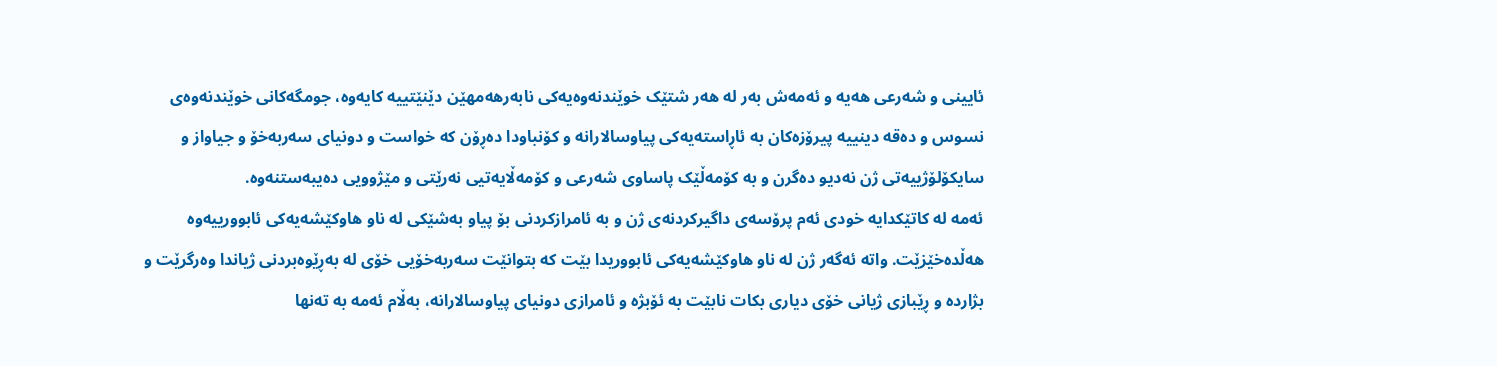ئایینی و شەرعی هەیە و ئەمەش بەر لە هەر شتێک خوێندنەوەیەکی نابەرهەمهێن دێنێتییە کایەوە، جومگەکانی خوێندنەوەی نسوس و دەقە دینییە پیرۆزەکان بە ئاڕاستەیەکی پیاوسالارانە و کۆنباودا دەڕۆن کە خواست و دونیای سەربەخۆ و جیاواز و سایکۆلۆژییەتی ژن نەدیو دەگرن و بە کۆمەڵێک پاساوی شەرعی و کۆمەڵایەتیی نەرێتی و مێژوویی دەیبەستنەوه.
ئەمە لە کاتێکدایە خودی ئەم پرۆسەی داگیرکردنەی ژن و بە ئامرازکردنی بۆ پیاو بەشێکی لە ناو هاوکێشەیەکی ئابوورییەوە هەڵدەخێزێت. واتە ئەگەر ژن لە ناو هاوکێشەیەکی ئابووریدا بێت کە بتوانێت سەربەخۆیی خۆی لە بەڕێوەبردنی ژیاندا وەرگرێت و بژاردە و ڕێبازی ژیانی خۆی دیاری بکات نابێت بە ئۆبژە و ئامرازی دونیای پیاوسالارانه، بەڵام ئەمە بە تەنها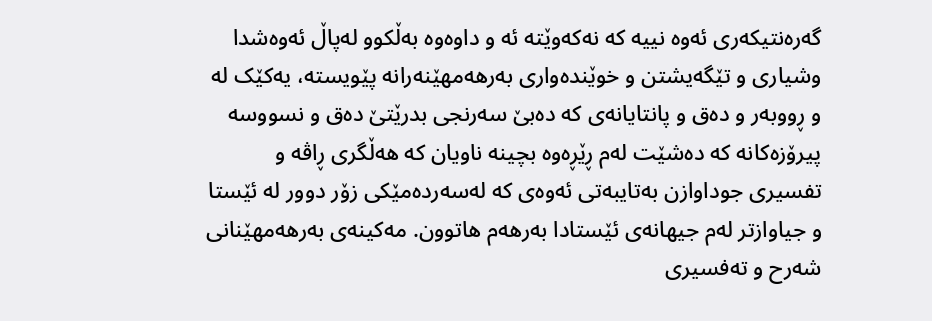گەرەنتیکەری ئەوە نییە کە نەکەوێتە ئه و داوەوە بەڵکوو لەپاڵ ئەوەشدا وشیاری و تێگەیشتن و خوێندەواری بەرهەمهێنەرانە پێویستە، یەکێک له و ڕووبەر و دەق و پانتایانەی کە دەبێ سەرنجی بدرێتێ دەق و نسووسە پیرۆزەکانە کە دەشێت لەم ڕێڕەوە بچینە ناویان کە هەڵگری ڕاڤە و تفسیری جوداوازن بەتایبەتی ئەوەی کە لەسەردەمێکی زۆر دوور لە ئێستا و جیاوازتر لەم جیهانەی ئێستادا بەرهەم هاتوون. مەکینەی بەرهەمهێنانی شەرح و تەفسیری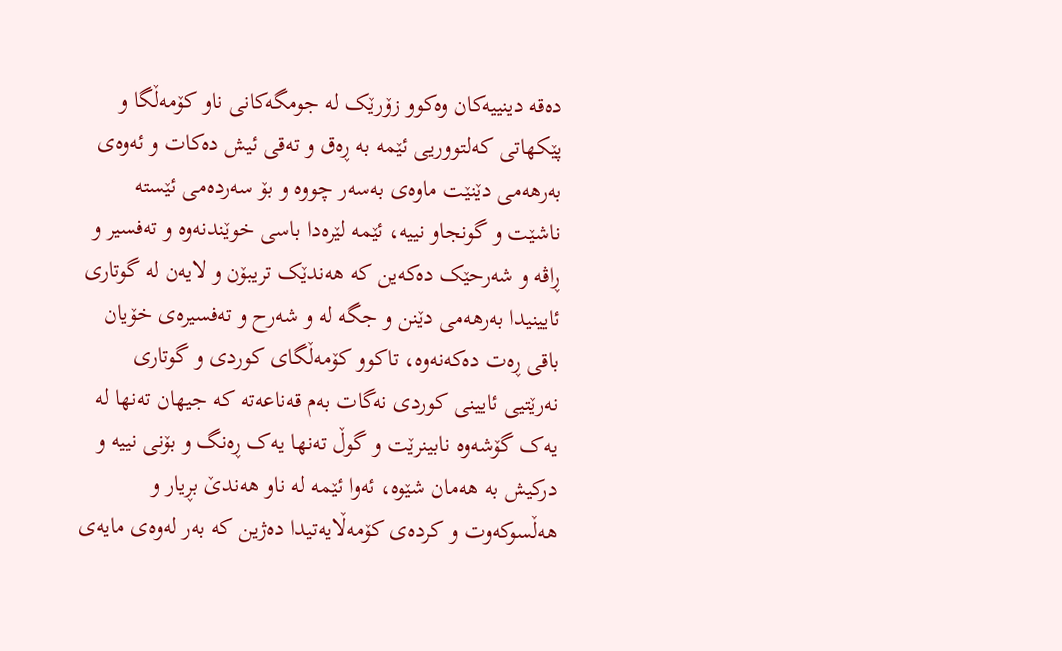دەقە دینییەکان وەکوو زۆرێک لە جومگەکانی ناو کۆمەڵگا و پێکهاتی کەلتووریی ئێمە بە ڕەق و تەقی ئیش دەکات و ئەوەی بەرهەمی دێنێت ماوەی بەسەر چووە و بۆ سەردەمی ئێستە ناشێت و گونجاو نییە، ئێمە لێرەدا باسی خوێندنەوە و تەفسیر و ڕاڤە و شەرحێک دەکەین کە هەندێک تریبۆن و لایەن لە گوتاری ئایینیدا بەرهەمی دێنن و جگە له و شەرح و تەفسیرەی خۆیان باقی ڕەت دەکەنەوە، تاکوو کۆمەڵگای کوردی و گوتاری نەرێتیی ئایینی کوردی نەگات بەم قەناعەتە کە جیهان تەنها لە یەک گۆشەوە نابینرێت و گوڵ تەنها یەک ڕەنگ و بۆنی نییە و درکیش بە هەمان شێوە، ئەوا ئێمە لە ناو هەندێ بڕیار و هەڵسوکەوت و کردەی کۆمەڵایەتیدا دەژین کە بەر لەوەی مایەی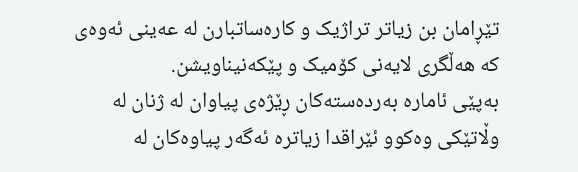تێڕامان بن زیاتر تراژیک و کارەساتبارن لە عەینی ئەوەی کە هەڵگری لایەنی کۆمیک و پێکەنیناویشن.
بەپێی ئامارە بەردەستەکان ڕێژەی پیاوان لە ژنان لە وڵاتێکی وەکوو ئێراقدا زیاترە ئەگەر پیاوەکان لە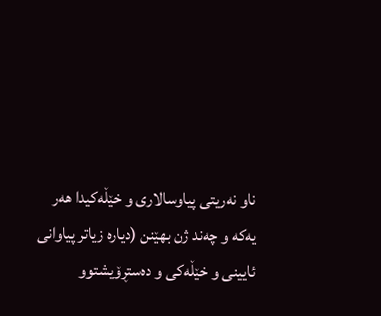ناو نەریتی پیاوسالاری و خێڵەکیدا هەر یەکه و چەند ژن بهێنن (دیارە زیاتر پیاوانی ئایینی و خێڵەکی و دەستڕۆیشتوو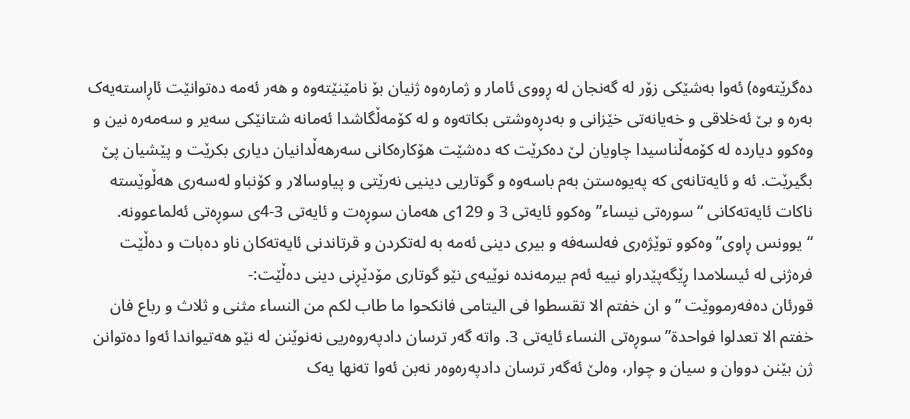دەگرێتەوە) ئەوا بەشێکی زۆر لە گەنجان لە ڕووی ئامار و ژمارەوە ژنیان بۆ نامێنێتەوە و هەر ئەمە دەتوانێت ئاڕاستەیەک بەره و بێ ئەخلاقی و خەیانەتی خێزانی و بەدڕەوشتی بکاتەوە و لە کۆمەڵگاشدا ئەمانە شتانێکی سەیر و سەمەرە نین و وەکوو دیاردە لە کۆمەڵناسیدا چاویان لێ دەکرێت کە دەشێت هۆکارەکانی سەرهەڵدانیان دیاری بکرێت و پێشیان پێ بگیرێت. ئه و ئایەتانەی کە پەیوەستن بەم باسەوە و گوتاریی دینیی نەرێتی و پیاوسالار و کۆنباو لەسەری هەڵوێستە ناکات ئایەتەکانی “سورەتی نیساء” وەکوو ئایەتی 3 و 129ی هەمان سوڕەت و ئایەتی 3-4ی سوڕەتی ئەلماعوونە. “یوونس ڕاوی” وەکوو توێژەری فەلسەفە و بیری دینی ئەمە بە لەتکردن و قرتاندنی ئایەتەکان ناو دەبات و دەڵێت فرەژنی لە ئیسلامدا ڕێگەپێدراو نییە ئەم بیرمەندە نوێیەی نێو گوتاری مۆدێڕنی دینی دەڵێت:-
قورئان دەفەرمووێت ” و ان خفتم الا تقسطوا فی الیتامی فانکحوا ما طاب لکم من النساء مثنی و ثلاث و رباع فان خفتم الا تعدلوا فواحدة” سوڕەتی النساء ئایەتی 3. واتە گەر ترسان دادپەروەریی نەنوێنن لە نێو هەتیواندا ئەوا دەتوانن ژن بێنن دووان و سیان و چوار، وەلێ ئەگەر ترسان دادپەرەوەر نەبن ئەوا تەنها یەک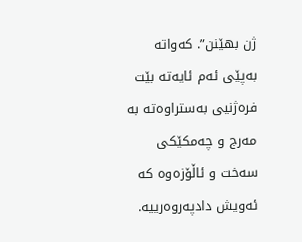ژن بهێنن”. کەواتە بەپێی ئەم ئایەتە بێت فرەژنیی بەستراوەتە بە مەرج و چەمکێکی سەخت و ئاڵۆزەوە کە ئەویش دادپەروەرییە.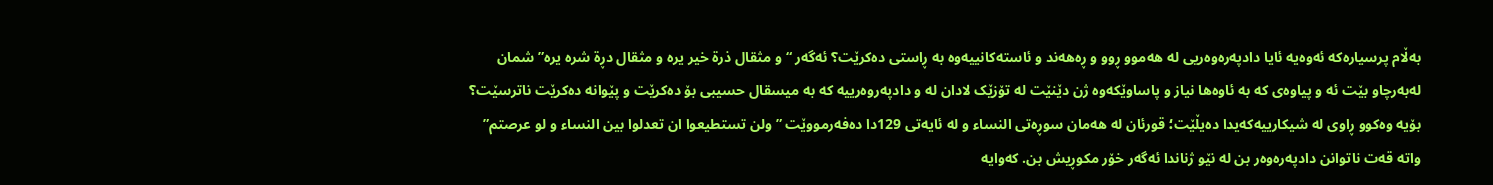بەڵام پرسیارەکە ئەوەیە ئایا دادپەرەوەریی لە هەموو ڕوو و ڕەهەند و ئاستەکانییەوە بە ڕاستی دەکرێت؟ ئەگەر “و مثقال ذرة خیر یرە و مثقال دڕة شرە یرە” شمان لەبەرچاو بێت ئه و پیاوەی کە بە ئاوەها نیاز و پاساوێکەوە ژن دێنێت لە تۆزێک لادان له و دادپەروەرییە کە بە میسقال حسیبی بۆ دەکرێت و پێوانە دەکرێت ناترسێت؟ بۆیە وەکوو ڕاوی لە شیکارییەکەیدا دەیڵێت؛ قورئان لە هەمان سوڕەتی النساء و لە ئایەتی 129دا دەفەرمووێت ” ولن تستطیعوا ان تعدلوا بین النساء و لو عرصتم” واتە قەت ناتوانن دادپەرەوەر بن لە نێو ژناندا ئەگەر خۆر مکوڕیش بن. کەوایە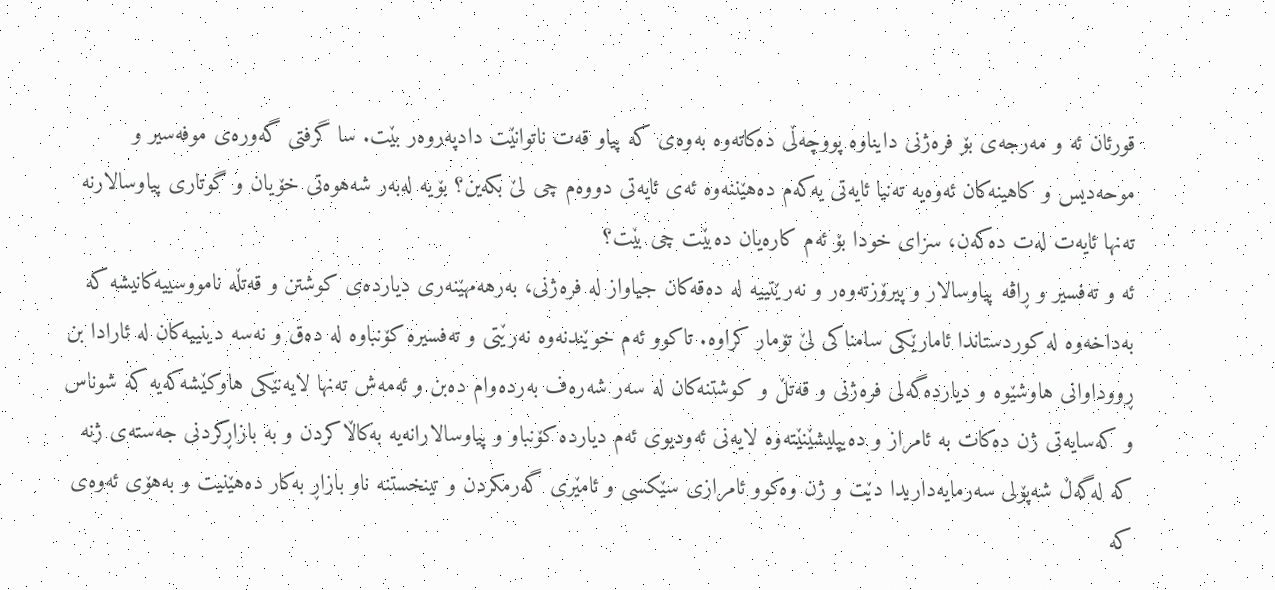قورئان ئه و مەرجەی بۆ فرەژنی دایناوە پووچەڵی دەکاتەوە بەوەی کە پیاو قەت ناتوانێت دادپەروەر بێت. سا گرفتی گەورەی موفەسیر و موحەدیس و کاهینەکان ئەوەیە تەنیا ئایەتی یەکەم دەهێننەوە ئەی ئایەتی دووەم چی لێ بکەین؟ بۆیە لەبەر شەهوەتی خۆیان و گوتاری پیاوسالارنە تەنها ئایەت لەت دەکەن، سزای خودا بۆ ئەم کارەیان دەبێت چی بێت؟
ئه و تەفسیر و ڕاڤە پیاوسالار و پیرۆزتەوەر و نەرێتییە لە دەقەکان جیاواز لە فرەژنی، بەرهەمهێنەری دیاردەی کوشتن و قەتڵە نامووسییەکانیشە کە بەداخەوە لە کوردستاندا ئامارێکی سامناکی لێ تۆمار کراوە. تاکوو ئەم خوێندنەوە نەرێتی و تەفسیرە کۆنباوە لە دەق و نەسە دینییەکان لە ئارادا بن ڕووداوانی هاوشێوە و دیاردەگەلی فرەژنی و قەتڵ و کوشتنەکان لە سەر شەرەف بەردەوام دەبن و ئەمەش تەنها لایەنێکی هاوکێشەکەیە کە شوناس و کەسایەتی ژن دەکات بە ئامراز و دەیپلیشێنێتەوە لایەنی ئەودیوی ئەم دیاردە کۆنباو و پیاوسالارانەیە بەکاڵاکردن و بە بازاڕکردنی جەستەی ژنە کە لەگەڵ شەپۆلی سەرمایەداریدا دێت و ژن وەکوو ئامرازی سێکسی و ئامێری گەرمکردن و تینخستنە ناو بازاڕ بەکار دەهێنیت و بەهۆی ئەوەی کە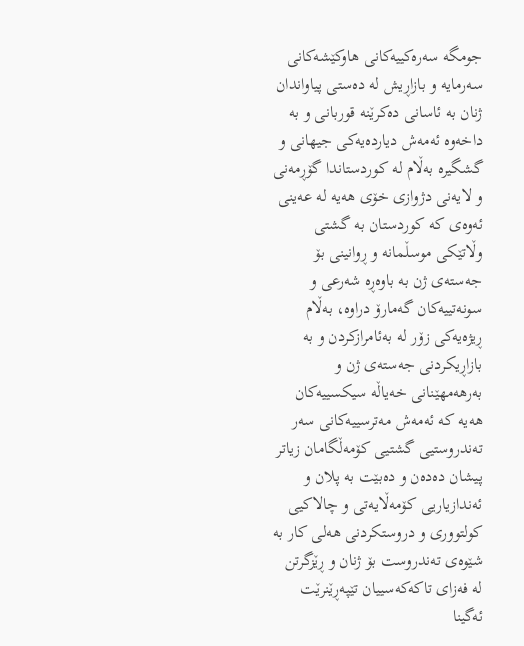جومگە سەرەکییەکانی هاوکێشەکانی سەرمایە و بازاڕیش لە دەستی پیاواندان ژنان بە ئاسانی دەکرێنە قوربانی و بە داخەوە ئەمەش دیاردەیەکی جیهانی و گشگیرە بەڵام لە کوردستاندا گۆڕمەنی و لایەنی دژوازی خۆی هەیە لە عەینی ئەوەی کە کوردستان بە گشتی وڵاتێکی موسڵمانە و ڕوانینی بۆ جەستەی ژن بە باوەڕە شەرعی و سونەتییەکان گەمارۆ دراوە، بەڵام ڕیژەیەکی زۆر لە بەئامرازکردن و بە بازاڕیکردنی جەستەی ژن و بەرهەمهێنانی خەیاڵە سیکسییەکان هەیە کە ئەمەش مەترسییەکانی سەر تەندروستیی گشتیی کۆمەڵگامان زیاتر پیشان دەدەن و دەبێت بە پلان و ئەندازیاریی کۆمەڵایەتی و چالاکیی کولتووری و دروستکردنی هەلی کار بە شێوەی تەندروست بۆ ژنان و ڕێزگرتن لە فەزای تاکەکەسییان تێپەڕێنرێت ئەگینا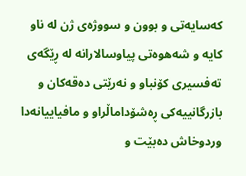کەسایەتی و بوون و سووژەی ژن لە ناو کایە و شەهوەتی پیاوسالارانە لە ڕێگەی تەفسیری کۆنباو و نەرێتی دەقەکان و بازرگانییەکی ڕەشۆداماڵراو و مافیاییانەدا وردوخاش دەبێت و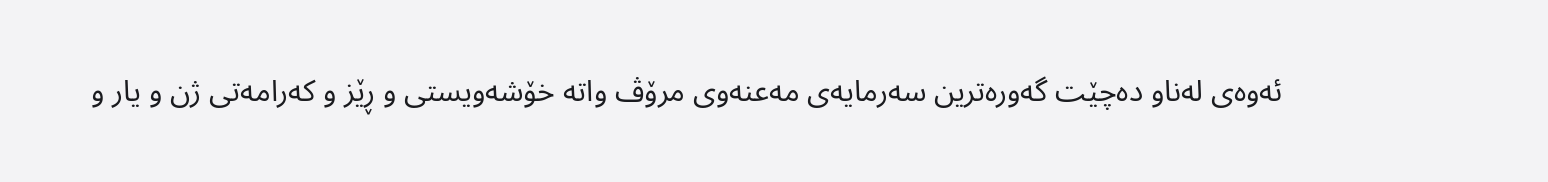ئەوەی لەناو دەچێت گەورەترین سەرمایەی مەعنەوی مرۆڤ واتە خۆشەویستی و ڕێز و کەرامەتی ژن و یار و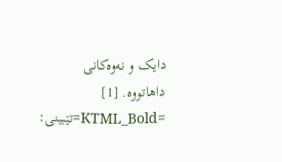دایک و نەوەکانی داهاتووە. [1]
=KTML_Bold=تێبینی: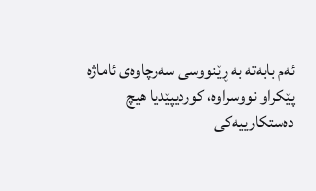ئەم بابەتە بە ڕێنووسی سەرچاوەی ئاماژە پێکراو نووسراوە، کوردیپێدیا هیچ دەستکارییەکی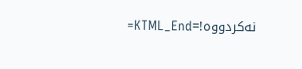نەکردووە!=KTML_End=